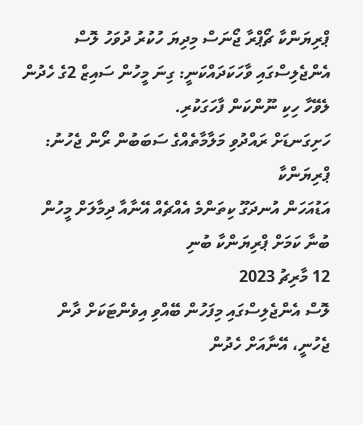ޕްރިޔަންކާ ޗޯޕްރާ ޖޯނަސް މިދިޔަ ހުކުރު ދުވަހު ލޮސް އެންޖެލިސްގައި ވާހަކަދައްކަނީ: ގިނަ މީހުން ސައިޒް 2ގެ ހެދުން ލެވޭހާ ހިކި ނޫންކަން ފާހަގަކުރި.
ހަށިގަނޑަށް ރައްދުވި މަލާމާތެއްގެ ސަބަބުން ރޯން ޖެހުނު: ޕްރިޔަންކާ
އަޑުއަހަން އުނދަގޫ ކިތަންމެ އެއްޗެއް އޭނާއާ ދިމާލަށް މީހުން ބުނާ ކަމަށް ޕްރިޔަންކާ ބުނި
12 މާރިޗު 2023
ލޮސް އެންޖެލިސްގައި މިފަހުން ބޭއްވި އިވެންޓަކަށް ދާން ޖެހުނީ، އޭނާއަށް ހެދުން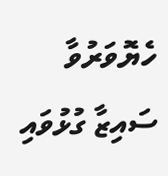ހެޔޮވަރުވާ ސައިޒާ ގުޅުވައި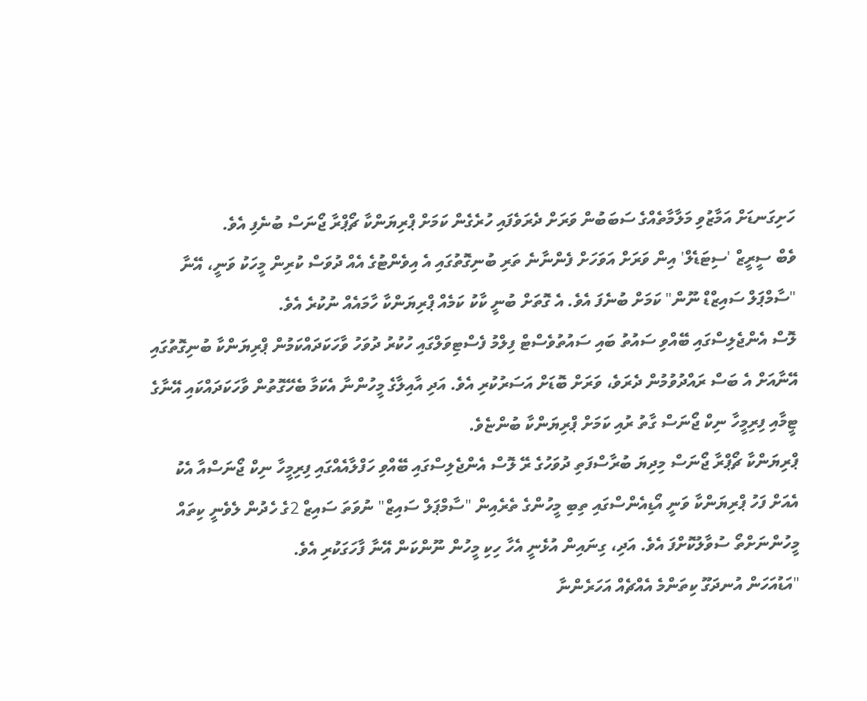ހަށިގަނޑަށް އަމާޒުވި މަލާމާތެއްގެ ސަބަބުން ވަރަށް ދެރަވެފައި ހުރެގެން ކަމަށް ޕްރިޔަންކާ ޗޯޕްރާ ޖޯނަސް ބުނެފި އެވެ.
ވެބް ސީރީޒް 'ސިޓަޑެލް' އިން ވަރަށް އަވަހަށް ފެންނާނެ ތަރި ބުނިގޮތުގައި އެ އިވެންޓުގެ އެއް ދުވަސް ކުރިން މީހަކު ވަނީ، އޭނާ "ސާމްޕަލް ސައިޒްޑް ނޫން" ކަމަށް ބުނެފަ އެވެ. އެ ގޮތަށް ބުނީ ކާކު ކަމެއް ޕްރިޔަންކާ ހާމައެއް ނުކުރެ އެވެ.
ލޮސް އެންޖެލިސްގައި ބޭއްވި ސައުތު ބައި ސައުތުވެސްޓް ފިލްމު ފެސްޓިވަލްގައި ހުކުރު ދުވަހު ވާހަކަދައްކަމުން ޕްރިޔަންކާ ބުނިގޮތުގައި އޭނާއަށް އެ ބަސް ރައްދުވުމުން ދެރަވެ، ވަރަށް ބޮޑަށް އަސަރުކުރި އެވެ. އަދި އާއިލާގެ މީހުންނާ އެކަމާ ބެހޭގޮތުން ވާހަކަދައްކައި އޭނާގެ ޓީމާއި ފިރިމީހާ ނިކް ޖޯނަސް ގާތު ރުއި ކަމަށް ޕްރިޔަންކާ ބުންޏެވެ.
ޕްރިޔަންކާ ޗޯޕްރާ ޖޯނަސް މިދިޔަ ބުރާސްފަތި ދުވަހުގެ ރޭ ލޮސް އެންޖެލިސްގައި ބޭއްވި ހަފްލާއެއްގައި ފިރިމީހާ ނިކް ޖޯނަސްއާ އެކު
އެއަށް ފަހު ޕްރިޔަންކާ ވަނީ އޯޑިއެންސްގައި ތިބި މީހުންގެ ތެރެއިން "ސާމްޕަލް ސައިޒް" ނުވަތަ ސައިޒް 2ގެ ހެދުން ލެވެނީ ކިތައް މީހުންނަށްތޯ ސުވާލުކޮށްފަ އެވެ. އަދި، ގިނައިން އުޅެނީ އެހާ ހިކި މީހުން ނޫންކަން އޭނާ ފާހަގަކުރި އެވެ.
"އަޑުއަހަން އުނދަގޫ ކިތަންމެ އެއްޗެއް އަހަރެންނާ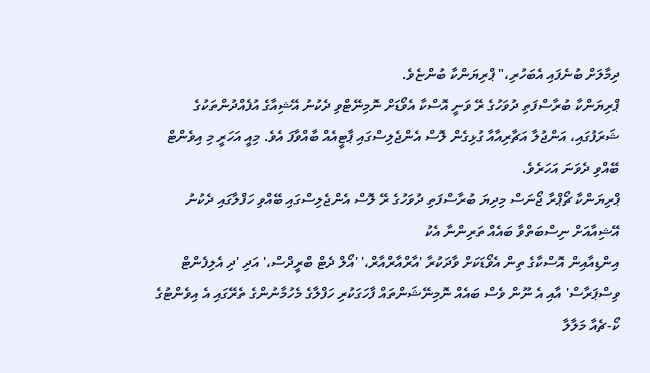ދިމާލަށް ބުނެފައި އެބަހުރި،" ޕްރިޔަންކާ ބުންޏެވެ.
ޕްރިޔަންކާ ބުރާސްފަތި ދުވަހުގެ ރޭ ވަނީ އޮސްކާ އެވޯޑަށް ނޮމިނޭޓްވި ދެކުނު އޭޝިއާގެ އުފެއްދުންތަކުގެ ޝަރަފުގައި، އަންޖުލާ އަޗާރިއާއާ ގުޅިގެން ލޮސް އެންޖެލިސްގައި ޕާޓީއެއް ބާއްވާފަ އެވެ. މިއީ އަހަރީ މި އިވެންޓް ބޭއްވި ދެވަނަ އަހަރެވެ.
ޕްރިޔަންކާ ޗޯޕްރާ ޖޯނަސް މިދިޔަ ބުރާސްފަތި ދުވަހުގެ ރޭ ލޮސް އެންޖެލިސްގައި ބޭއްވި ހަފްލާގައި ދެކުނު އޭޝިއާއަށް ނިސްބަތްވާ ބައެއް ތަރިންނާ އެކު
އިންޑިއާއިން އޮސްކާގެ ތިން އެވޯޑަކަށް ވާދަކުރާ 'އާރްއާރްއާރް،' 'އޯލް ދެޓް ބްރީދްސް،' އަދި 'ދި އެލިފެންޓް ވިސްޕަރާސް' އާއި އެ ނޫން ވެސް ބައެއް ނޮމިނޭޝަންތައް ފާހަގަކުރި ހަފްލާގެ މެހުމާނުންގެ ތެރޭގައި އެ އިވެންޓުގެ ކޯ-ޗެއާ މަލާލާ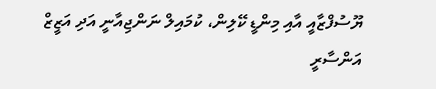ޔޫސުފްޒާއީ އާއި މިންޑީ ކޭލިން، ކުމައިލް ނަންޖިއާނީ އަދި އަޒީޒް އަންސާރީ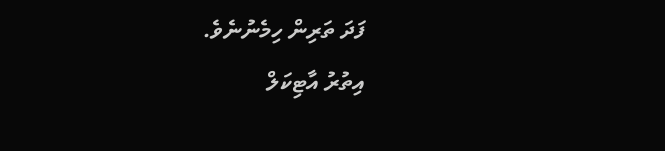ފަދަ ތަރިން ހިމެނުނެވެ.
އިތުރު އާޓިކަލް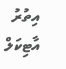އިތުރު އާޓިކަލް